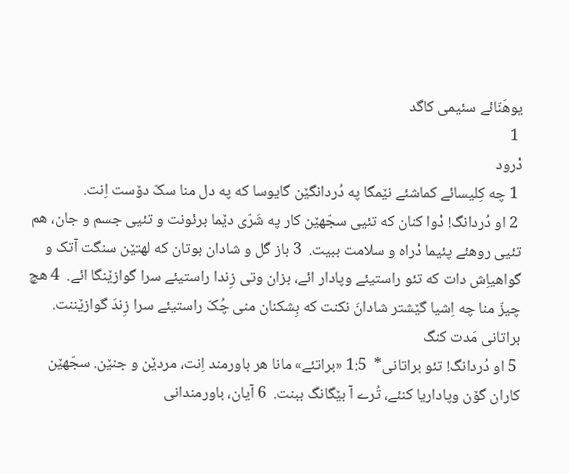یوهَنّائے سئیمی کاگد
 1
دْرود
 1 چه کِلیسائے کماشئے نێمگا په دُردانگێن گایوسا که په دل منا سکّ دۆست اِنت.
 2 او دُردانگ! دْوا کنان که تئیی سجّهێن کار په شَرّی دێما برئونت و تئیی جسم و جان، هم تئیی روهئے پئیما دْراه و سلامت ببیت.  3 باز گَل و شادان بوتان که لهتێن سنگت آتک و گواهیاِش دات که تئو راستیئے وپادار ائے، بزان وتی زِندا راستیئے سرا گوازێنگا ائے.  4 هچ چیزّ منا چه اِشیا گێشتر شادانَ نکنت که بِشکنان منی چُکّ راستیئے سرا زِندَ گوازێننت.
براتانی مَدت کنگ
 5 او دُردانگ! تئو براتانی*  1:5 «براتئے» مانا هر باورمند اِنت، مردێن و جنێن. سجّهێن کاران گۆن وپاداریا کنئے، تُرے آ بێگانگ ببنت.  6 آیان، باورمندانی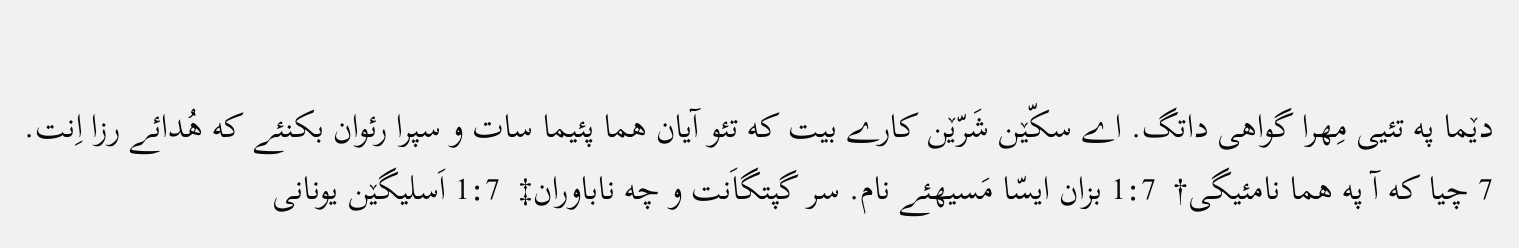دێما په تئیی مِهرا گواهی داتگ. اے سکّێن شَرّێن کارے بیت که تئو آیان هما پئیما سات و سپرا رئوان بکنئے که هُدائے رزا اِنت.  7 چیا که آ په هما نامئیگی†  1:7 بزان ایسّا مَسیهئے نام. سر گپتگاَنت و چه ناباوران‡  1:7 اَسلیگێن یونانی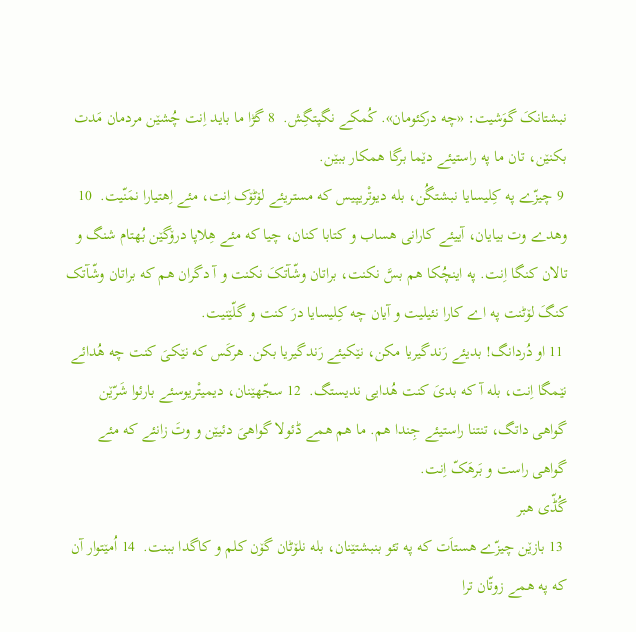نبشتانکَ گوَشیت: «چه درکئومان». کُمکے نگپتگِش.  8 گڑا ما باید اِنت چُشێن مردمان مَدت بکنێن، تان ما په راستیئے دێما برگا همکار ببێن.
 9 چیزّے په کِلیسایا نبشتگُن، بله دیوتْریپیس که مستریئے لۆٹۆک اِنت، مئے اِهتیارا نمَنّیت.  10 وهدے وت بیایان، آییئے کارانی هساب و کتابا کنان، چیا که مئے هِلاپا درۆگێن بُهتام شنگ و تالان کنگا اِنت. په اینچُکا هم بسَّ نکنت، براتان وشّآتکَ نکنت و آ دگران هم که براتان وشّآتک کنگَ لۆٹنت په اے کارا نئیلیت و آیان چه کِلیسایا درَ کنت و گلّێنیت.
 11 او دُردانگ! بدیئے رَندگیریا مکن، نێکیئے رَندگیریا بکن. هرکَس که نێکیَ کنت چه هُدائے نێمگا اِنت، بله آ که بدیَ کنت هُدایی ندیستگ.  12 سجّهێنان، دیمیتْریوسئے بارئوا شَرّێن گواهی داتگ، تنتنا راستیئے جِندا هم. ما هم همے ڈئولا گواهیَ دئیێن و وتَ زانئے که مئے گواهی راست و بَرهَکّ اِنت.
گُڈّی هبر
 13 بازێن چیزّے هستاَت که په تئو بنبشتێنان، بله نلۆٹان گۆن کلم و کاگدا ببنت.  14 اُمێتوار آن که په همے زوتّان ترا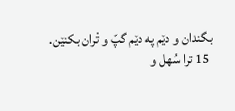بگندان و دێم په دێم گپّ و تْران بکنێن.
 15 ترا سُهل و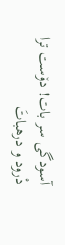آسودگی سر بات! دۆست ترا دْرود و درهباتَ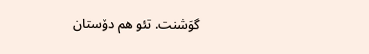گوَشنت. تئو هم دۆستان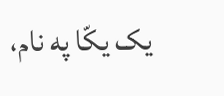یک یکّا په نام،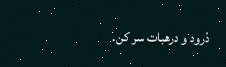دْرود و درهبات سر کن.